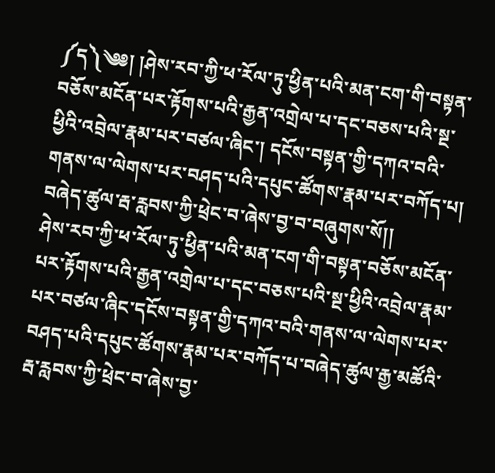༼ད༽༄༅། །ཤེས་རབ་ཀྱི་ཕ་རོལ་ཏུ་ཕྱིན་པའི་མན་ངག་གི་བསྟན་བཅོས་མངོན་པར་རྟོགས་པའི་རྒྱན་འགྲེལ་པ་དང་བཅས་པའི་སྔ་ཕྱིའི་འབྲེལ་རྣམ་པར་བཙལ་ཞིང་། དངོས་བསྟན་གྱི་དཀའ་བའི་གནས་ལ་ལེགས་པར་བཤད་པའི་དཔུང་ཚོགས་རྣམ་པར་བཀོད་པ། བཞེད་ཚུལ་རྦ་རླབས་ཀྱི་ཕྲེང་བ་ཞེས་བྱ་བ་བཞུགས་སོ།།
ཤེས་རབ་ཀྱི་ཕ་རོལ་ཏུ་ཕྱིན་པའི་མན་ངག་གི་བསྟན་བཅོས་མངོན་པར་རྟོགས་པའི་རྒྱན་འགྲེལ་པ་དང་བཅས་པའི་སྔ་ཕྱིའི་འབྲེལ་རྣམ་པར་བཙལ་ཞིང་དངོས་བསྟན་གྱི་དཀའ་བའི་གནས་ལ་ལེགས་པར་བཤད་པའི་དཔུང་ཚོགས་རྣམ་པར་བཀོད་པ་བཞེད་ཚུལ་རྒྱ་མཚོའི་རྦ་རླབས་ཀྱི་ཕྲེང་བ་ཞེས་བྱ་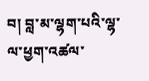བ། བླ་མ་ལྷག་པའི་ལྷ་ལ་ཕྱག་འཚལ་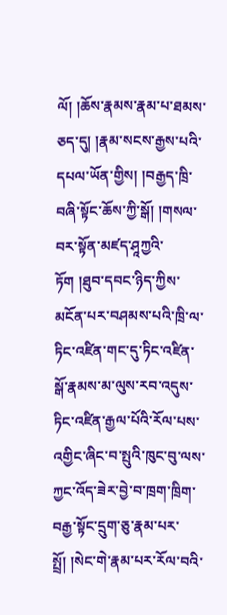ལོ། །ཆོས་རྣམས་རྣམ་པ་ཐམས་ཅད་དུ། །རྣམ་སངས་རྒྱས་པའི་དཔལ་ཡོན་གྱིས། །བརྒྱད་ཁྲི་བཞི་སྟོང་ཆོས་ཀྱི་སྒོ། །གསལ་བར་སྟོན་མཛད་ཤཱཀྱའི་ཏོག །ཐུབ་དབང་ཉིད་ཀྱིས་མངོན་པར་བཤམས་པའི་ཁྲི་ལ་ཏིང་འཛིན་གང་དུ་ཏིང་འཛིན་སྒོ་རྣམས་མ་ལུས་རབ་འདུས་ཏིང་འཛིན་རྒྱལ་པོའི་རོལ་པས་འགྱིང་ཞིང་བ་སྤུའི་ཁུང་བུ་ལས་ཀྱང་འོད་ཟེར་བྱེ་བ་ཁྲག་ཁྲིག་བརྒྱ་སྟོང་དྲུག་ཅུ་རྣམ་པར་སྤྲོ། །སེང་གེ་རྣམ་པར་རོལ་བའི་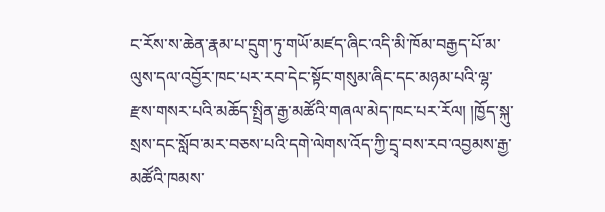ང་རོས་ས་ཆེན་རྣམ་པ་དྲུག་ཏུ་གཡོ་མཛད་ཞིང་འདི་མི་ཁོམ་བརྒྱད་པོ་མ་ལུས་དལ་འབྱོར་ཁང་པར་རབ་དེང་སྟོང་གསུམ་ཞིང་དང་མཉམ་པའི་ལྷ་རྫས་གསར་པའི་མཆོད་སྤྲིན་རྒྱ་མཚོའི་གཞལ་མེད་ཁང་པར་རོལ། །ཁྱོད་སྐུ་སྲས་དང་སློབ་མར་བཅས་པའི་དགེ་ལེགས་འོད་ཀྱི་དྲྭ་བས་རབ་འབྱམས་རྒྱ་མཚོའི་ཁམས་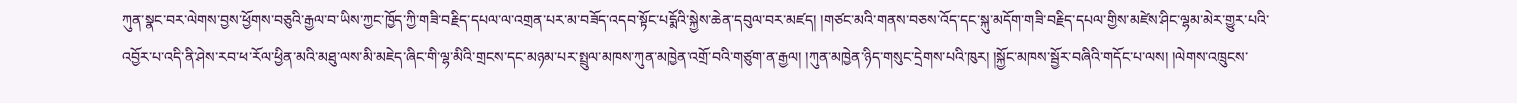ཀུན་སྣང་བར་ལེགས་བྱས་ཕྱོགས་བཅུའི་རྒྱལ་བ་ཡིས་ཀྱང་ཁྱོད་ཀྱི་གཟི་བརྗིད་དཔལ་ལ་འགྲན་པར་མ་བཟོད་འདབ་སྟོང་པདྨོའི་སྐྱེས་ཆེན་དབུལ་བར་མཛད། །གཙང་མའི་གནས་བཅས་འོད་དང་སྐུ་མདོག་གཟི་བརྗིད་དཔལ་གྱིས་མཛེས་ཤིང་ལྷམ་མེར་གྱུར་པའི་འབྱོར་པ་འདི་ནི་ཤེས་རབ་ཕ་རོལ་ཕྱིན་མའི་མཐུ་ལས་མི་མཇེད་ཞིང་གི་ལྷ་མིའི་གྲངས་དང་མཉམ་པར་སྤྲུལ་མཁས་ཀུན་མཁྱེན་འགྲོ་བའི་གཙུག་ན་རྒྱལ། །ཀུན་མཁྱེན་ཉིད་གསུང་དྲེགས་པའི་ཁུར། །སྐྱོང་མཁས་སྦྱོར་བཞིའི་གདོང་པ་ལས། །ལེགས་འཁྲུངས་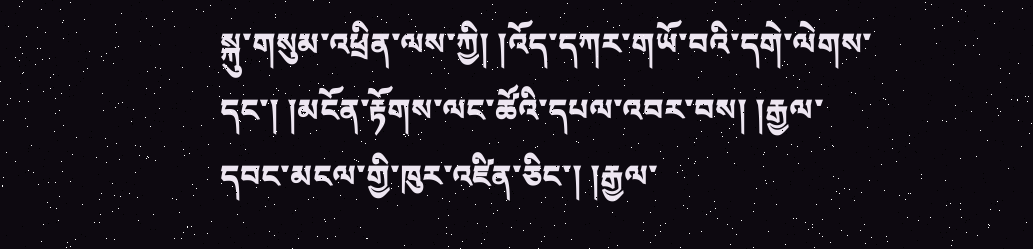སྐུ་གསུམ་འཕྲིན་ལས་ཀྱི། །འོད་དཀར་གཡོ་བའི་དགེ་ལེགས་དང་། །མངོན་རྟོགས་ལང་ཚོའི་དཔལ་འབར་བས། །རྒྱལ་དབང་མངལ་གྱི་ཁུར་འཛིན་ཅིང་། །རྒྱལ་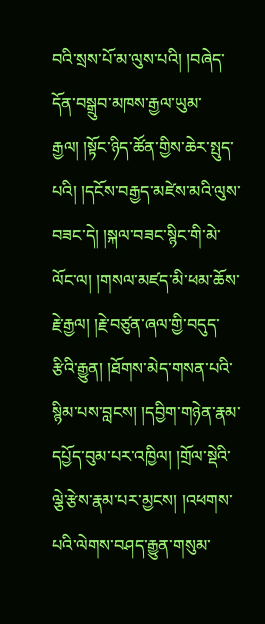བའི་སྲས་པོ་མ་ལུས་པའི། །བཞེད་དོན་བསྒྲུབ་མཁས་རྒྱལ་ཡུམ་རྒྱལ། །སྟོང་ཉིད་ཚོན་གྱིས་ཆེར་སྤུད་པའི། །དངོས་བརྒྱད་མཛེས་མའི་ལུས་བཟང་དེ། །སྐལ་བཟང་སྙིང་གི་མེ་ལོང་ལ། །གསལ་མཛད་མི་ཕམ་ཆོས་རྗེ་རྒྱལ། །རྗེ་བཙུན་ཞལ་གྱི་བདུད་རྩིའི་རྒྱུན། །ཐོགས་མེད་གསན་པའི་སྙིམ་པས་བླངས། །དབྱིག་གཉེན་རྣམ་དཔྱོད་བུམ་པར་འཁྱིལ། །གྲོལ་སྡེའི་ལྕེ་རྩེས་རྣམ་པར་མྱངས། །འཕགས་པའི་ལེགས་བཤད་རྒྱུན་གསུམ་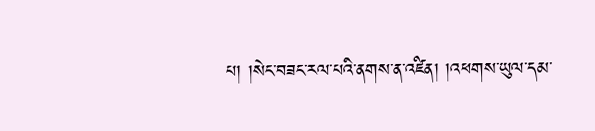པ། །སེང་བཟང་རལ་པའི་ནགས་ན་འཛིན། །འཕགས་ཡུལ་དམ་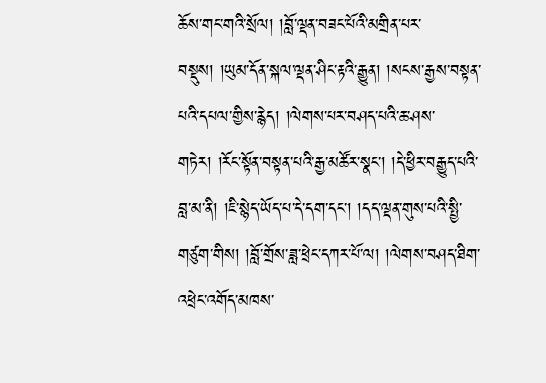ཆོས་གང་གའི་སྲོལ། །བློ་ལྡན་བཟང་པོའི་མགྲིན་པར་བསྡུས། །ཡུམ་དོན་སྐལ་ལྡན་ཤིང་རྟའི་རྒྱུན། །སངས་རྒྱས་བསྟན་པའི་དཔལ་གྱིས་རྙེད། །ལེགས་པར་བཤད་པའི་ཆ་ཤས་གཏེར། །རོང་སྟོན་བསྟན་པའི་རྒྱ་མཚོར་སྣང་། །དེ་ཕྱིར་བརྒྱུད་པའི་བླ་མ་ནི། །ཇི་སྙེད་ཡོད་པ་དེ་དག་དང་། །དད་ལྡན་གུས་པའི་སྤྱི་གཙུག་གིས། །བློ་གྲོས་ཟླ་ཕྲེང་དཀར་པོ་ལ། །ལེགས་བཤད་ཐིག་འཕྲེང་འགོད་མཁས་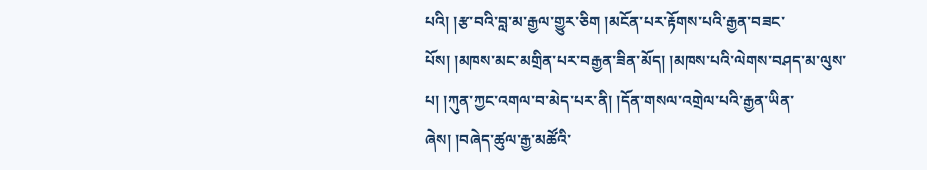པའི། །རྩ་བའི་བླ་མ་རྒྱལ་གྱུར་ཅིག །མངོན་པར་རྟོགས་པའི་རྒྱན་བཟང་པོས། །མཁས་མང་མགྲིན་པར་བརྒྱན་ཟིན་མོད། །མཁས་པའི་ལེགས་བཤད་མ་ལུས་པ། །ཀུན་ཀྱང་འགལ་བ་མེད་པར་ནི། །དོན་གསལ་འགྲེལ་པའི་རྒྱན་ཡིན་ཞེས། །བཞེད་ཚུལ་རྒྱ་མཚོའི་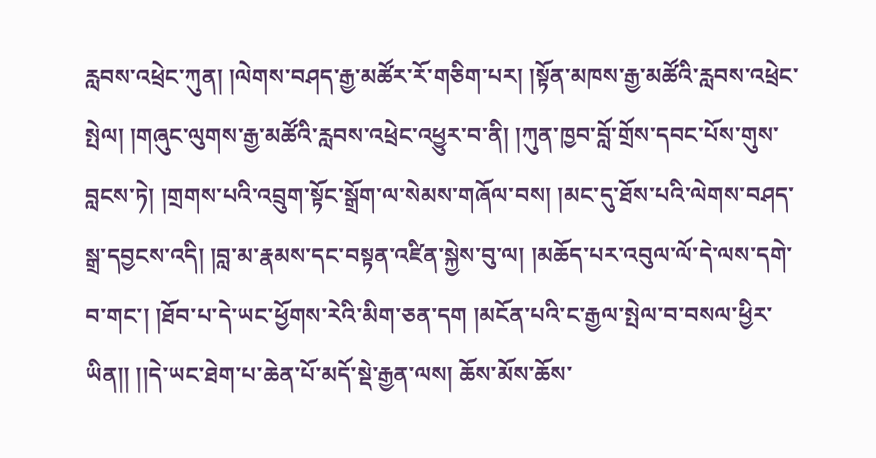རླབས་འཕྲེང་ཀུན། །ལེགས་བཤད་རྒྱ་མཚོར་རོ་གཅིག་པར། །སྟོན་མཁས་རྒྱ་མཚོའི་རླབས་འཕྲེང་སྤེལ། །གཞུང་ལུགས་རྒྱ་མཚོའི་རླབས་འཕྲེང་འཕྱུར་བ་ནི། །ཀུན་ཁྱབ་བློ་གྲོས་དབང་པོས་གུས་བླངས་ཏེ། །གྲགས་པའི་འབྲུག་སྟོང་སྒྲོག་ལ་སེམས་གཞོལ་བས། །མང་དུ་ཐོས་པའི་ལེགས་བཤད་སྒྲ་དབྱངས་འདི། །བླ་མ་རྣམས་དང་བསྟན་འཛིན་སྐྱེས་བུ་ལ། །མཆོད་པར་འབུལ་ལོ་དེ་ལས་དགེ་བ་གང་། །ཐོབ་པ་དེ་ཡང་ཕྱོགས་རེའི་མིག་ཅན་དག །མངོན་པའི་ང་རྒྱལ་སྤེལ་བ་བསལ་ཕྱིར་ཡིན།། །།དེ་ཡང་ཐེག་པ་ཆེན་པོ་མདོ་སྡེ་རྒྱན་ལས། ཆོས་མོས་ཆོས་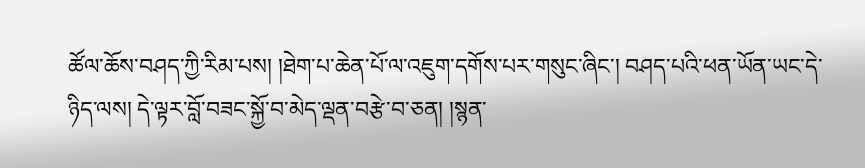ཚོལ་ཆོས་བཤད་ཀྱི་རིམ་པས། །ཐེག་པ་ཆེན་པོ་ལ་འཇུག་དགོས་པར་གསུང་ཞིང་། བཤད་པའི་ཕན་ཡོན་ཡང་དེ་ཉིད་ལས། དེ་ལྟར་བློ་བཟང་སྐྱོ་བ་མེད་ལྡན་བརྩེ་བ་ཅན། །སྙན་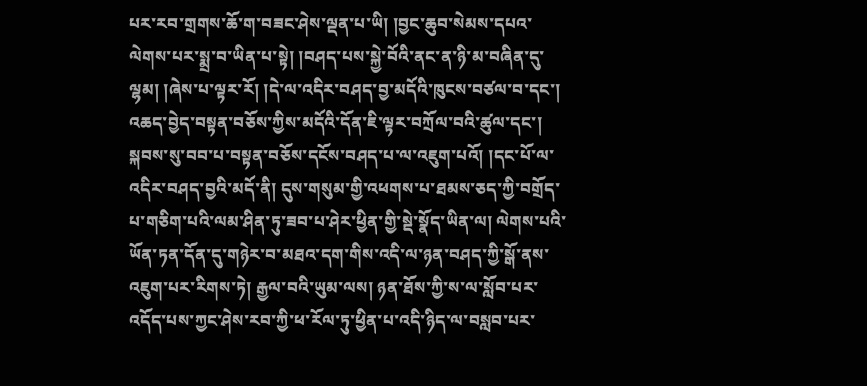པར་རབ་གྲགས་ཆོ་ག་བཟང་ཤེས་ལྡན་པ་ཡི། །བྱང་ཆུབ་སེམས་དཔའ་ལེགས་པར་སྨྲ་བ་ཡིན་པ་སྟེ། །བཤད་པས་སྐྱེ་བོའི་ནང་ན་ཉི་མ་བཞིན་དུ་ལྷམ། །ཞེས་པ་ལྟར་རོ། །དེ་ལ་འདིར་བཤད་བྱ་མདོའི་ཁུངས་བཙལ་བ་དང་། འཆད་བྱེད་བསྟན་བཅོས་ཀྱིས་མདོའི་དོན་ཇི་ལྟར་བཀྲོལ་བའི་ཚུལ་དང་། སྐབས་སུ་བབ་པ་བསྟན་བཅོས་དངོས་བཤད་པ་ལ་འཇུག་པའོ། །དང་པོ་ལ་འདིར་བཤད་བྱའི་མདོ་ནི། དུས་གསུམ་གྱི་འཕགས་པ་ཐམས་ཅད་ཀྱི་བགྲོད་པ་གཅིག་པའི་ལམ་ཤིན་ཏུ་ཟབ་པ་ཤེར་ཕྱིན་གྱི་སྡེ་སྣོད་ཡིན་ལ། ལེགས་པའི་ཡོན་ཏན་དོན་དུ་གཉེར་བ་མཐའ་དག་གིས་འདི་ལ་ཉན་བཤད་ཀྱི་སྒོ་ནས་འཇུག་པར་རིགས་ཏེ། རྒྱལ་བའི་ཡུམ་ལས། ཉན་ཐོས་ཀྱི་ས་ལ་སློབ་པར་འདོད་པས་ཀྱང་ཤེས་རབ་ཀྱི་ཕ་རོལ་ཏུ་ཕྱིན་པ་འདི་ཉིད་ལ་བསླབ་པར་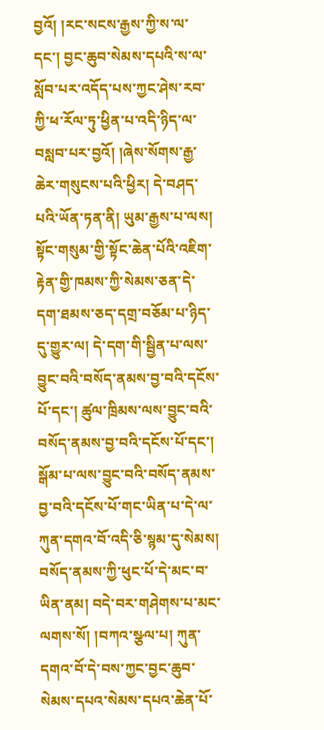བྱའོ། །རང་སངས་རྒྱས་ཀྱི་ས་ལ་དང་། བྱང་ཆུབ་སེམས་དཔའི་ས་ལ་སློབ་པར་འདོད་པས་ཀྱང་ཤེས་རབ་ཀྱི་ཕ་རོལ་ཏུ་ཕྱིན་པ་འདི་ཉིད་ལ་བསླབ་པར་བྱའོ། །ཞེས་སོགས་རྒྱ་ཆེར་གསུངས་པའི་ཕྱིར། དེ་བཤད་པའི་ཡོན་ཏན་ནི། ཡུམ་རྒྱས་པ་ལས། སྟོང་གསུམ་གྱི་སྟོང་ཆེན་པོའི་འཇིག་རྟེན་གྱི་ཁམས་ཀྱི་སེམས་ཅན་དེ་དག་ཐམས་ཅད་དགྲ་བཅོམ་པ་ཉིད་དུ་གྱུར་ལ། དེ་དག་གི་སྦྱིན་པ་ལས་བྱུང་བའི་བསོད་ནམས་བྱ་བའི་དངོས་པོ་དང་། ཚུལ་ཁྲིམས་ལས་བྱུང་བའི་བསོད་ནམས་བྱ་བའི་དངོས་པོ་དང་། སྒོམ་པ་ལས་བྱུང་བའི་བསོད་ནམས་བྱ་བའི་དངོས་པོ་གང་ཡིན་པ་དེ་ལ་ཀུན་དགའ་བོ་འདི་ཅི་སྙམ་དུ་སེམས། བསོད་ནམས་ཀྱི་ཕུང་པོ་དེ་མང་བ་ཡིན་ནམ། བདེ་བར་གཤེགས་པ་མང་ལགས་སོ། །བཀའ་སྩལ་པ། ཀུན་དགའ་བོ་དེ་བས་ཀྱང་བྱང་ཆུབ་སེམས་དཔའ་སེམས་དཔའ་ཆེན་པོ་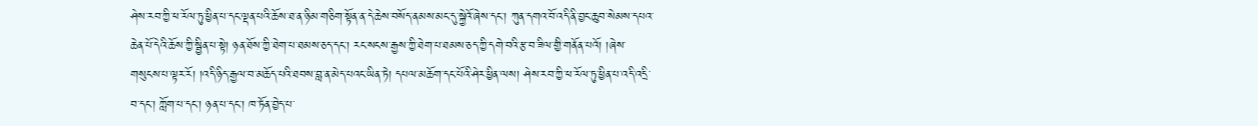ཤེས་རབ་ཀྱི་ཕ་རོལ་ཏུ་ཕྱིན་པ་དང་ལྡན་པའི་ཆོས་ཐ་ན་ཉི་མ་གཅིག་སྟོན་ན་དེ་ཆེས་བསོད་ནམས་མང་དུ་སྐྱེའོ་ཞེས་དང་། ཀུན་དགའ་བོ་འདི་ནི་བྱང་ཆུབ་སེམས་དཔའ་ཆེན་པོ་དེའི་ཆོས་ཀྱི་སྦྱིན་པ་སྟེ། ཉན་ཐོས་ཀྱི་ཐེག་པ་ཐམས་ཅད་དང་། རང་སངས་རྒྱས་ཀྱི་ཐེག་པ་ཐམས་ཅད་ཀྱི་དགེ་བའི་རྩ་བ་ཟིལ་གྱི་གནོན་པའོ། །ཞེས་གསུངས་པ་ལྟར་རོ། །འདི་ཉིད་རྒྱལ་བ་མཆོད་པའི་ཐབས་བླ་ན་མེད་པའང་ཡིན་ཏེ། དཔལ་མཆོག་དང་པོའི་ཤེར་ཕྱིན་ལས། ཤེས་རབ་ཀྱི་ཕ་རོལ་ཏུ་ཕྱིན་པ་འདི་འདྲི་བ་དང་། ཀློག་པ་དང་། ཉན་པ་དང་། ཁ་ཏོན་བྱེད་པ་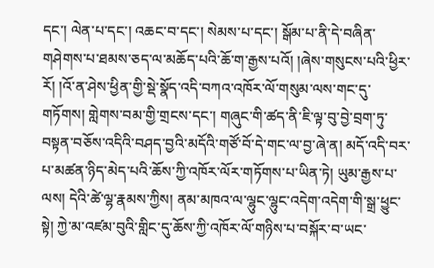དང་། ལེན་པ་དང་། འཆང་བ་དང་། སེམས་པ་དང་། སྒོམ་པ་ནི་དེ་བཞིན་གཤེགས་པ་ཐམས་ཅད་ལ་མཆོད་པའི་ཆོ་ག་རྒྱས་པའོ། །ཞེས་གསུངས་པའི་ཕྱིར་རོ། །འོ་ན་ཤེས་ཕྱིན་གྱི་སྡེ་སྣོད་འདི་བཀའ་འཁོར་ལོ་གསུམ་ལས་གང་དུ་གཏོགས། གླེགས་བམ་གྱི་གྲངས་དང་། གཞུང་གི་ཚད་ནི་ཇི་ལྟ་བུ་བྱེ་བྲག་ཏུ་བསྟན་བཅོས་འདིའི་བཤད་བྱའི་མདོའི་གཙོ་བོ་དེ་གང་ལ་བྱ་ཞེ་ན། མདོ་འདི་བར་པ་མཚན་ཉིད་མེད་པའི་ཆོས་ཀྱི་འཁོར་ལོར་གཏོགས་པ་ཡིན་ཏེ། ཡུམ་རྒྱས་པ་ལས། དེའི་ཚེ་ལྷ་རྣམས་ཀྱིས། ནམ་མཁའ་ལ་ལྷུང་ལྷུང་འདེག་འདེག་གི་སྒྲ་ཕྱུང་སྟེ། ཀྱེ་མ་འཛམ་བུའི་གླིང་དུ་ཆོས་ཀྱི་འཁོར་ལོ་གཉིས་པ་བསྐོར་བ་ཡང་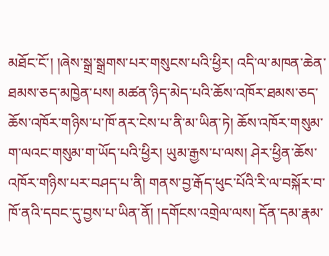མཐོང་ངོ་། །ཞེས་སྒྲ་སྒྲགས་པར་གསུངས་པའི་ཕྱིར། འདི་ལ་མཁན་ཆེན་ཐམས་ཅད་མཁྱེན་པས། མཚན་ཉིད་མེད་པའི་ཆོས་འཁོར་ཐམས་ཅད་ཆོས་འཁོར་གཉིས་པ་ཁོ་ནར་ངེས་པ་ནི་མ་ཡིན་ཏེ། ཆོས་འཁོར་གསུམ་ག་ལའང་གསུམ་ག་ཡོད་པའི་ཕྱིར། ཡུམ་རྒྱས་པ་ལས། ཤེར་ཕྱིན་ཆོས་འཁོར་གཉིས་པར་བཤད་པ་ནི། གནས་བྱ་རྒོད་ཕུང་པོའི་རི་ལ་བསྐོར་བ་ཁོ་ནའི་དབང་དུ་བྱས་པ་ཡིན་ནོ། །དགོངས་འགྲེལ་ལས། དོན་དམ་རྣམ་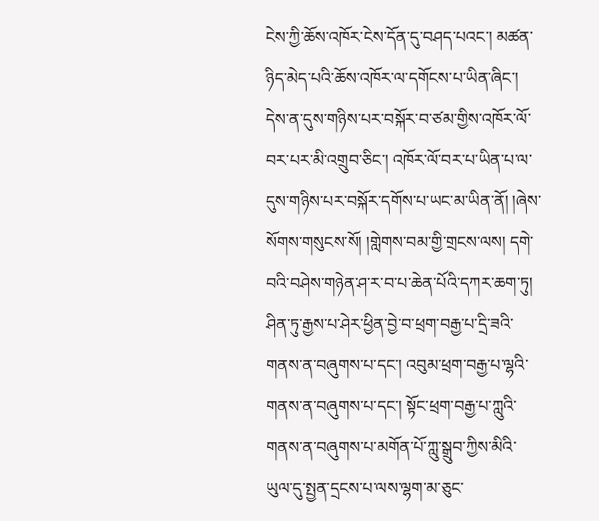ངེས་ཀྱི་ཆོས་འཁོར་ངེས་དོན་དུ་བཤད་པའང་། མཚན་ཉིད་མེད་པའི་ཆོས་འཁོར་ལ་དགོངས་པ་ཡིན་ཞིང་། དེས་ན་དུས་གཉིས་པར་བསྐོར་བ་ཙམ་གྱིས་འཁོར་ལོ་བར་པར་མི་འགྲུབ་ཅིང་། འཁོར་ལོ་བར་པ་ཡིན་པ་ལ་དུས་གཉིས་པར་བསྐོར་དགོས་པ་ཡང་མ་ཡིན་ནོ། །ཞེས་སོགས་གསུངས་སོ། །གླེགས་བམ་གྱི་གྲངས་ལས། དགེ་བའི་བཤེས་གཉེན་ཤ་ར་བ་པ་ཆེན་པོའི་དཀར་ཆག་ཏུ། ཤིན་ཏུ་རྒྱས་པ་ཤེར་ཕྱིན་བྱེ་བ་ཕྲག་བརྒྱ་པ་དྲི་ཟའི་གནས་ན་བཞུགས་པ་དང་། འབུམ་ཕྲག་བརྒྱ་པ་ལྷའི་གནས་ན་བཞུགས་པ་དང་། སྟོང་ཕྲག་བརྒྱ་པ་ཀླུའི་གནས་ན་བཞུགས་པ་མགོན་པོ་ཀླུ་སྒྲུབ་ཀྱིས་མིའི་ཡུལ་དུ་སྤྱན་དྲངས་པ་ལས་ལྷག་མ་ཅུང་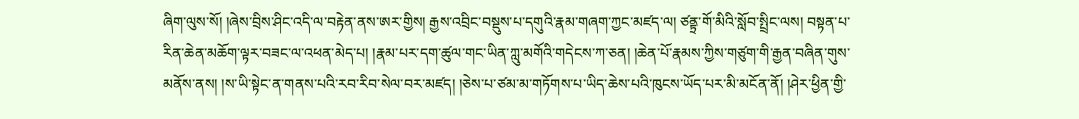ཞིག་ལུས་སོ། །ཞེས་བྲིས་ཤིང་འདི་ལ་བརྟེན་ནས་ཨར་གྱིས། རྒྱས་འབྲིང་བསྡུས་པ་དགུའི་རྣམ་གཞག་ཀྱང་མཛད་ལ། ཙནྟྲ་གོ་མིའི་སློབ་སྤྲིང་ལས། བསྟན་པ་རིན་ཆེན་མཆོག་ལྟར་བཟང་ལ་འཕན་མེད་པ། །རྣམ་པར་དག་ཚུལ་གང་ཡིན་ཀླུ་མགོའི་གདེངས་ཀ་ཅན། །ཆེན་པོ་རྣམས་ཀྱིས་གཙུག་གི་རྒྱན་བཞིན་གུས་མནོས་ནས། །ས་ཡི་སྟེང་ན་གནས་པའི་རབ་རིབ་སེལ་བར་མཛད། །ཅེས་པ་ཙམ་མ་གཏོགས་པ་ཡིད་ཆེས་པའི་ཁུངས་ཡོད་པར་མི་མངོན་ནོ། །ཤེར་ཕྱིན་གྱི་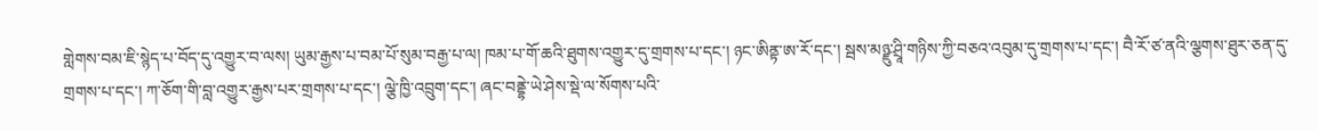གླེགས་བམ་ཇི་སྙེད་པ་བོད་དུ་འགྱུར་བ་ལས། ཡུམ་རྒྱས་པ་བམ་པོ་སུམ་བརྒྱ་པ་ལ། ཁམ་པ་གོ་ཆའི་ཐུགས་འགྱུར་དུ་གྲགས་པ་དང་། ཉང་ཨིནྟ་ཨ་རོ་དང་། སྦས་མཉྫུ་ཤྲཱི་གཉིས་ཀྱི་བཅའ་འབུམ་དུ་གྲགས་པ་དང་། བཻ་རོ་ཙ་ནའི་ལྕགས་ཐུར་ཅན་དུ་གྲགས་པ་དང་། ཀ་ཅོག་གི་བླ་འགྱུར་རྒྱས་པར་གྲགས་པ་དང་། ལྕེ་ཁྱི་འབྲུག་དང་། ཞང་བནྡྷེ་ཡེ་ཤེས་སྡེ་ལ་སོགས་པའི་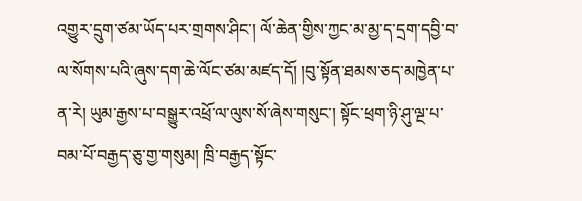འགྱུར་དྲུག་ཙམ་ཡོད་པར་གྲགས་ཤིང་། ལོ་ཆེན་གྱིས་ཀྱང་མ་མྱ་ད་དྲག་དབྱི་བ་ལ་སོགས་པའི་ཞུས་དག་ཆེ་ལོང་ཙམ་མཛད་དོ། །བུ་སྟོན་ཐམས་ཅད་མཁྱེན་པ་ན་རེ། ཡུམ་རྒྱས་པ་བསྒྱུར་འཕྲོ་ལ་ལུས་སོ་ཞེས་གསུང་། སྟོང་ཕྲག་ཉི་ཤུ་ལྔ་པ་བམ་པོ་བརྒྱད་ཅུ་གྱ་གསུམ། ཁྲི་བརྒྱད་སྟོང་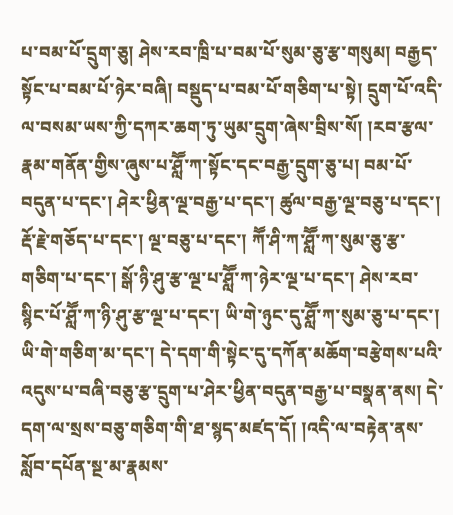པ་བམ་པོ་དྲུག་ཅུ། ཤེས་རབ་ཁྲི་པ་བམ་པོ་སུམ་ཅུ་རྩ་གསུམ། བརྒྱད་སྟོང་པ་བམ་པོ་ཉེར་བཞི། བསྡུད་པ་བམ་པོ་གཅིག་པ་སྟེ། དྲུག་པོ་འདི་ལ་བསམ་ཡས་ཀྱི་དཀར་ཆག་ཏུ་ཡུམ་དྲུག་ཞེས་བྲིས་སོ། །རབ་རྩལ་རྣམ་གནོན་གྱིས་ཞུས་པ་ཤླཽ་ཀ་སྟོང་དང་བརྒྱ་དྲུག་ཅུ་པ། བམ་པོ་བདུན་པ་དང་། ཤེར་ཕྱིན་ལྔ་བརྒྱ་པ་དང་། ཚུལ་བརྒྱ་ལྔ་བཅུ་པ་དང་། རྡོ་རྗེ་གཅོད་པ་དང་། ལྔ་བཅུ་པ་དང་། ཀཽ་ཤི་ཀ་ཤླཽ་ཀ་སུམ་ཅུ་རྩ་གཅིག་པ་དང་། སྒོ་ཉི་ཤུ་རྩ་ལྔ་པ་ཤླཽ་ཀ་ཉེར་ལྔ་པ་དང་། ཤེས་རབ་སྙིང་པོ་ཤླཽ་ཀ་ཉི་ཤུ་རྩ་ལྔ་པ་དང་། ཡི་གེ་ཉུང་དུ་ཤླཽ་ཀ་སུམ་ཅུ་པ་དང་། ཡི་གེ་གཅིག་མ་དང་། དེ་དག་གི་སྟེང་དུ་དཀོན་མཆོག་བརྩེགས་པའི་འདུས་པ་བཞི་བཅུ་རྩ་དྲུག་པ་ཤེར་ཕྱིན་བདུན་བརྒྱ་པ་བསྣན་ནས། དེ་དག་ལ་སྲས་བཅུ་གཅིག་གི་ཐ་སྙད་མཛད་དོ། །འདི་ལ་བརྟེན་ནས་སློབ་དཔོན་སྔ་མ་རྣམས་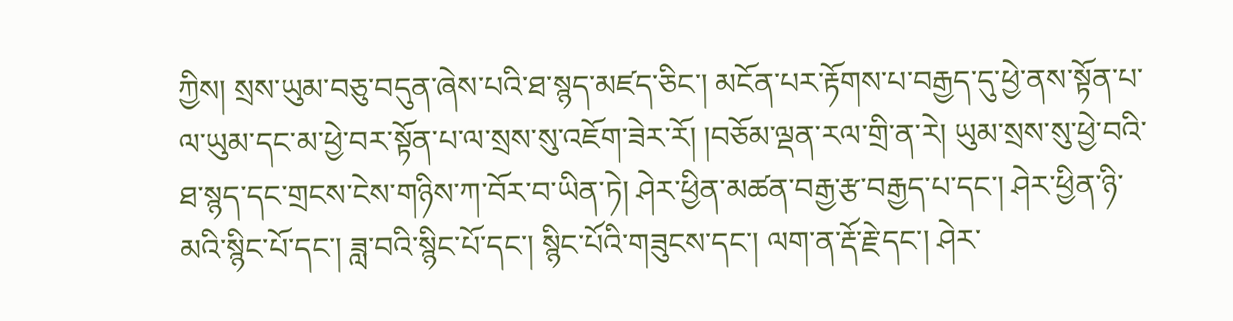ཀྱིས། སྲས་ཡུམ་བཅུ་བདུན་ཞེས་པའི་ཐ་སྙད་མཛད་ཅིང་། མངོན་པར་རྟོགས་པ་བརྒྱད་དུ་ཕྱེ་ནས་སྟོན་པ་ལ་ཡུམ་དང་མ་ཕྱེ་བར་སྟོན་པ་ལ་སྲས་སུ་འཇོག་ཟེར་རོ། །བཅོམ་ལྡན་རལ་གྲི་ན་རེ། ཡུམ་སྲས་སུ་ཕྱེ་བའི་ཐ་སྙད་དང་གྲངས་ངེས་གཉིས་ཀ་བོར་བ་ཡིན་ཏེ། ཤེར་ཕྱིན་མཚན་བརྒྱ་རྩ་བརྒྱད་པ་དང་། ཤེར་ཕྱིན་ཉི་མའི་སྙིང་པོ་དང་། ཟླ་བའི་སྙིང་པོ་དང་། སྙིང་པོའི་གཟུངས་དང་། ལག་ན་རྡོ་རྗེ་དང་། ཤེར་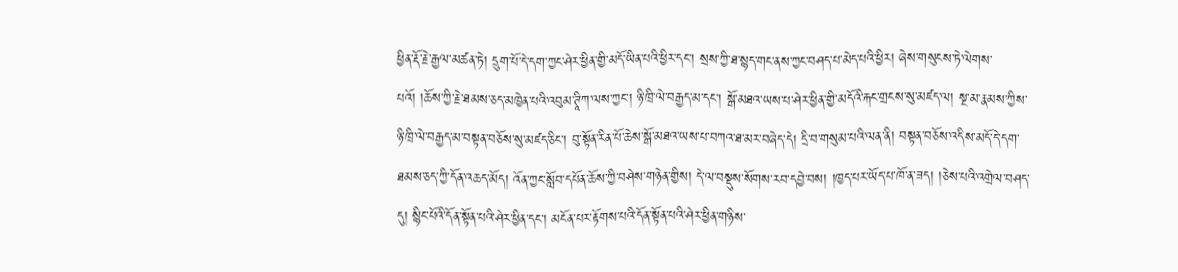ཕྱིན་རྡོ་རྗེ་རྒྱལ་མཚན་ཏེ། དྲུག་པོ་དེ་དག་ཀྱང་ཤེར་ཕྱིན་གྱི་མདོ་ཡིན་པའི་ཕྱིར་དང་། སྲས་ཀྱི་ཐ་སྙད་གང་ནས་ཀྱང་བཤད་པ་མེད་པའི་ཕྱིར། ཞེས་གསུངས་ཏེ་ལེགས་པའོ། །ཆོས་ཀྱི་རྗེ་ཐམས་ཅད་མཁྱེན་པའི་འབུམ་ཊཱིཀ་ལས་ཀྱང་། ཉི་ཁྲི་ལེ་བརྒྱད་མ་དང་། སྒོ་མཐའ་ཡས་པ་ཤེར་ཕྱིན་གྱི་མདོའི་རྐང་གྲངས་སུ་མཛད་ལ། སྔ་མ་རྣམས་ཀྱིས་ཉི་ཁྲི་ལེ་བརྒྱད་མ་བསྟན་བཅོས་སུ་མཛད་ཅིང་། བུ་སྟོན་རིན་པོ་ཆེས་སྒོ་མཐའ་ཡས་པ་བཀའ་ཐ་མར་བཞེད་དེ། དྲི་བ་གསུམ་པའི་ལན་ནི། བསྟན་བཅོས་འདིས་མདོ་དེ་དག་ཐམས་ཅད་ཀྱི་དོན་འཆད་མོད། འོན་ཀྱང་སློབ་དཔོན་ཆོས་ཀྱི་བཤེས་གཉེན་གྱིས། དེ་ལ་བསྡུས་སོགས་རབ་དབྱེ་བས། །ཁྱད་པར་ཡོད་པ་ཁོ་ན་ཟད། །ཅེས་པའི་འགྲེལ་བཤད་དུ། སྙིང་པོའི་དོན་སྟོན་པའི་ཤེར་ཕྱིན་དང་། མངོན་པར་རྟོགས་པའི་དོན་སྟོན་པའི་ཤེར་ཕྱིན་གཉིས་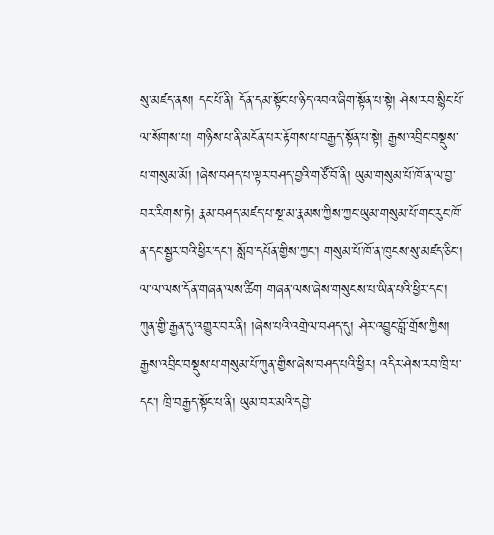སུ་མཛད་ནས། དང་པོ་ནི། དོན་དམ་སྟོང་པ་ཉིད་འབའ་ཞིག་སྟོན་པ་སྟེ། ཤེས་རབ་སྙིང་པོ་ལ་སོགས་པ། གཉིས་པ་ནི་མངོན་པར་རྟོགས་པ་བརྒྱད་སྟོན་པ་སྟེ། རྒྱས་འབྲིང་བསྡུས་པ་གསུམ་མོ། །ཞེས་བཤད་པ་ལྟར་བཤད་བྱའི་གཙོ་བོ་ནི། ཡུམ་གསུམ་པོ་ཁོ་ན་ལ་བྱ་བར་རིགས་ཏེ། རྣམ་བཤད་མཛད་པ་སྔ་མ་རྣམས་ཀྱིས་ཀྱང་ཡུམ་གསུམ་པོ་གང་རུང་ཁོ་ན་དང་སྦྱར་བའི་ཕྱིར་དང་། སློབ་དཔོན་གྱིས་ཀྱང་། གསུམ་པོ་ཁོ་ན་ཁུངས་སུ་མཛད་ཅིང་། ལ་ལ་ལས་དོན་གཞན་ལས་ཚིག གཞན་ལས་ཞེས་གསུངས་པ་ཡིན་པའི་ཕྱིར་དང་། ཀུན་གྱི་རྒྱན་དུ་འགྱུར་བར་ནི། །ཞེས་པའི་འགྲེལ་བཤད་དུ། ཤེར་འབྱུང་བློ་གྲོས་ཀྱིས། རྒྱས་འབྲིང་བསྡུས་པ་གསུམ་པོ་ཀུན་གྱིས་ཞེས་བཤད་པའི་ཕྱིར། འདིར་ཤེས་རབ་ཁྲི་པ་དང་། ཁྲི་བརྒྱད་སྟོང་པ་ནི། ཡུམ་བར་མའི་དབྱེ་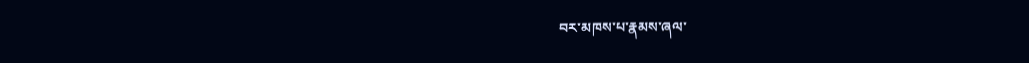བར་མཁས་པ་རྣམས་ཞལ་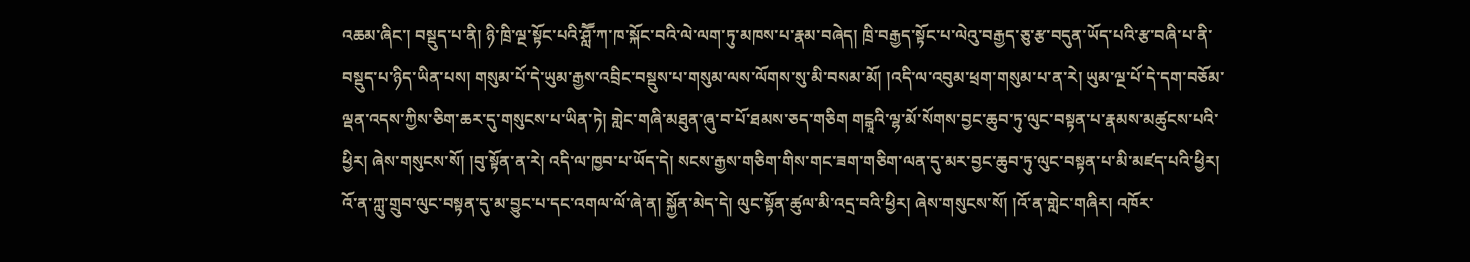འཆམ་ཞིང་། བསྡུད་པ་ནི། ཉི་ཁྲི་ལྔ་སྟོང་པའི་ཤླཽ་ཀ་ཁ་སྐོང་བའི་ལེ་ལག་ཏུ་མཁས་པ་རྣམ་བཞེད། ཁྲི་བརྒྱད་སྟོང་པ་ལེའུ་བརྒྱད་ཅུ་རྩ་བདུན་ཡོད་པའི་རྩ་བཞི་པ་ནི་བསྡུད་པ་ཉིད་ཡིན་པས། གསུམ་པོ་དེ་ཡུམ་རྒྱས་འབྲིང་བསྡུས་པ་གསུམ་ལས་ལོགས་སུ་མི་བསམ་མོ། །འདི་ལ་འབུམ་ཕྲག་གསུམ་པ་ན་རེ། ཡུམ་ལྔ་པོ་དེ་དག་བཅོམ་ལྡན་འདས་ཀྱིས་ཅིག་ཆར་དུ་གསུངས་པ་ཡིན་ཏེ། གླེང་གཞི་མཐུན་ཞུ་བ་པོ་ཐམས་ཅད་གཅིག གངྒཱའི་ལྷ་མོ་སོགས་བྱང་ཆུབ་ཏུ་ལུང་བསྟན་པ་རྣམས་མཚུངས་པའི་ཕྱིར། ཞེས་གསུངས་སོ། །བུ་སྟོན་ན་རེ། འདི་ལ་ཁྱབ་པ་ཡོད་དེ། སངས་རྒྱས་གཅིག་གིས་གང་ཟག་གཅིག་ལན་དུ་མར་བྱང་ཆུབ་ཏུ་ལུང་བསྟན་པ་མི་མཛད་པའི་ཕྱིར། འོ་ན་ཀླུ་གྲུབ་ལུང་བསྟན་དུ་མ་བྱུང་པ་དང་འགལ་ལོ་ཞེ་ན། སྐྱོན་མེད་དེ། ལུང་སྟོན་ཚུལ་མི་འདྲ་བའི་ཕྱིར། ཞེས་གསུངས་སོ། །འོ་ན་གླེང་གཞིར། འཁོར་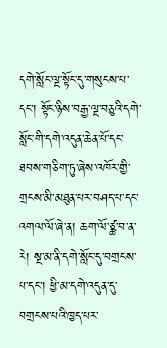དགེ་སློང་ལྔ་སྟོང་དུ་གསུངས་པ་དང་། སྟོང་ཉིས་བརྒྱ་ལྔ་བཅུའི་དགེ་སློང་གི་དགེ་འདུན་ཆེན་པོ་དང་ཐབས་གཅིག་ཏུ་ཞེས་འཁོར་གྱི་གྲངས་མི་མཐུན་པར་བཤད་པ་དང་འགལ་ལོ་ཞེ་ན། ཆག་ལོ་ཙྪ་བ་ན་རེ། སྔ་མ་ནི་དགེ་སློང་དུ་བགྲངས་པ་དང་། ཕྱི་མ་དགེ་འདུན་དུ་བགྲངས་པའི་ཁྱད་པར་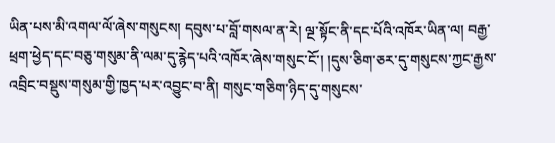ཡིན་པས་མི་འགལ་ལོ་ཞེས་གསུངས། དབུས་པ་བློ་གསལ་ན་རེ། ལྔ་སྟོང་ནི་དང་པོའི་འཁོར་ཡིན་ལ། བརྒྱ་ཕྲག་ཕྱེད་དང་བཅུ་གསུམ་ནི་ལམ་དུ་རྙེད་པའི་འཁོར་ཞེས་གསུང་ངོ་། །དུས་ཅིག་ཅར་དུ་གསུངས་ཀྱང་རྒྱས་འབྲིང་བསྡུས་གསུམ་གྱི་ཁྱད་པར་འབྱུང་བ་ནི། གསུང་གཅིག་ཉིད་དུ་གསུངས་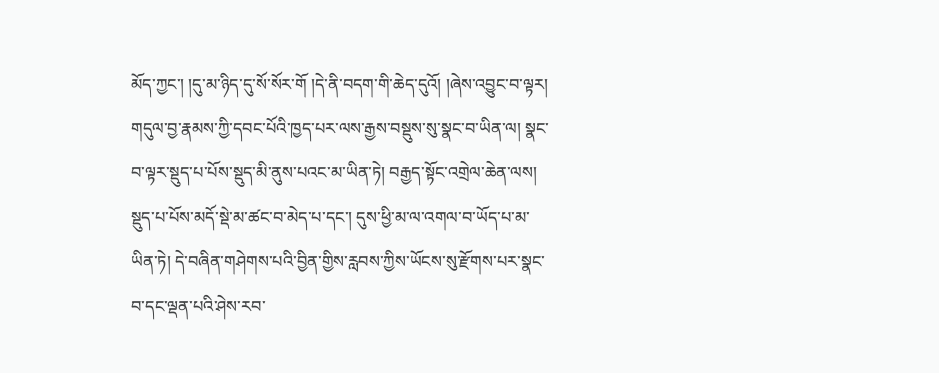མོད་ཀྱང་། །དུ་མ་ཉིད་དུ་སོ་སོར་གོ །དེ་ནི་བདག་གི་ཆེད་དུའོ། །ཞེས་འབྱུང་བ་ལྟར། གདུལ་བྱ་རྣམས་ཀྱི་དབང་པོའི་ཁྱད་པར་ལས་རྒྱས་བསྡུས་སུ་སྣང་བ་ཡིན་ལ། སྣང་བ་ལྟར་སྡུད་པ་པོས་སྡུད་མི་ནུས་པའང་མ་ཡིན་ཏེ། བརྒྱད་སྟོང་འགྲེལ་ཆེན་ལས། སྡུད་པ་པོས་མདོ་སྡེ་མ་ཚང་བ་མེད་པ་དང་། དུས་ཕྱི་མ་ལ་འགལ་བ་ཡོད་པ་མ་ཡིན་ཏེ། དེ་བཞིན་གཤེགས་པའི་བྱིན་གྱིས་རླབས་ཀྱིས་ཡོངས་སུ་རྫོགས་པར་སྣང་བ་དང་ལྡན་པའི་ཤེས་རབ་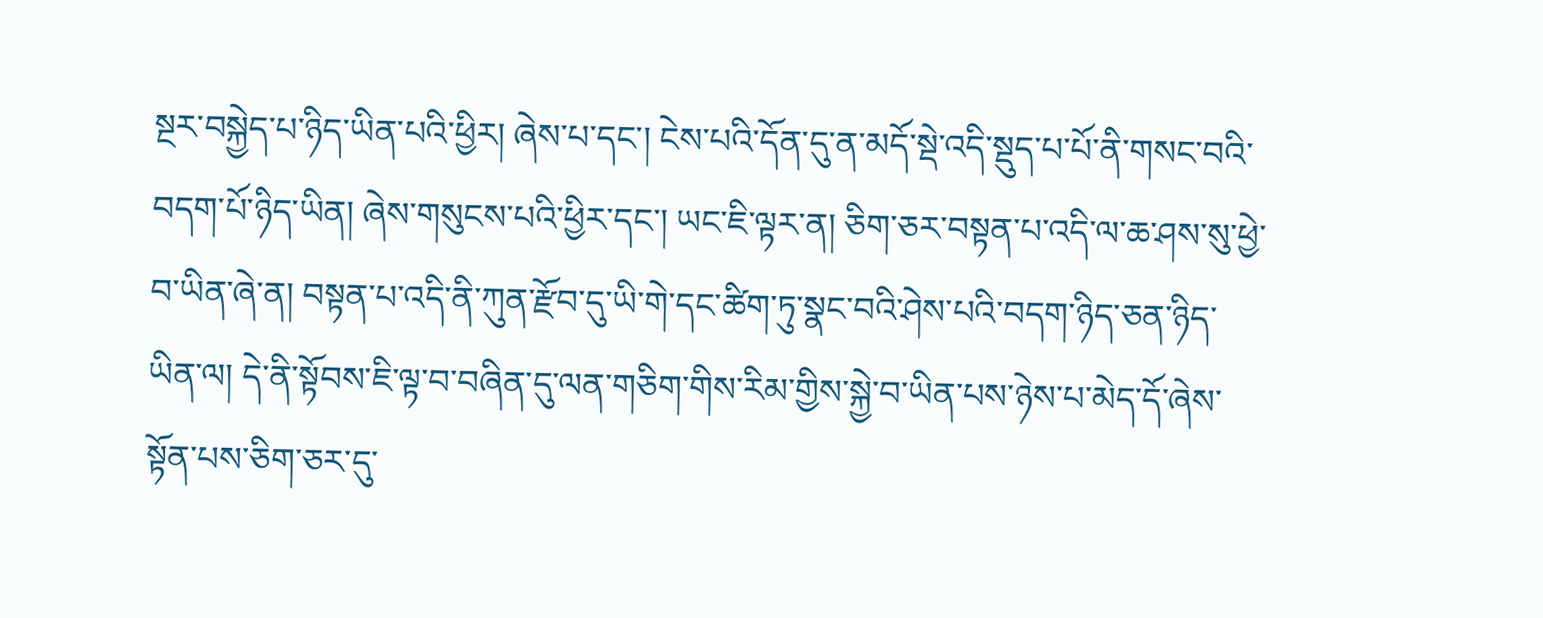སྔར་བསྐྱེད་པ་ཉིད་ཡིན་པའི་ཕྱིར། ཞེས་པ་དང་། ངེས་པའི་དོན་དུ་ན་མདོ་སྡེ་འདི་སྡུད་པ་པོ་ནི་གསང་བའི་བདག་པོ་ཉིད་ཡིན། ཞེས་གསུངས་པའི་ཕྱིར་དང་། ཡང་ཇི་ལྟར་ན། ཅིག་ཅར་བསྟན་པ་འདི་ལ་ཆ་ཤས་སུ་ཕྱེ་བ་ཡིན་ཞེ་ན། བསྟན་པ་འདི་ནི་ཀུན་རྫོབ་དུ་ཡི་གེ་དང་ཚིག་ཏུ་སྣང་བའི་ཤེས་པའི་བདག་ཉིད་ཅན་ཉིད་ཡིན་ལ། དེ་ནི་སྟོབས་ཇི་ལྟ་བ་བཞིན་དུ་ལན་གཅིག་གིས་རིམ་གྱིས་སྐྱེ་བ་ཡིན་པས་ཉེས་པ་མེད་དོ་ཞེས་སྟོན་པས་ཅིག་ཅར་དུ་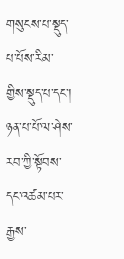གསུངས་པ་སྡུད་པ་པོས་རིམ་གྱིས་སྡུད་པ་དང་། ཉན་པ་པོ་ལ་ཤེས་རབ་ཀྱི་སྟོབས་དང་འཚམ་པར་རྒྱས་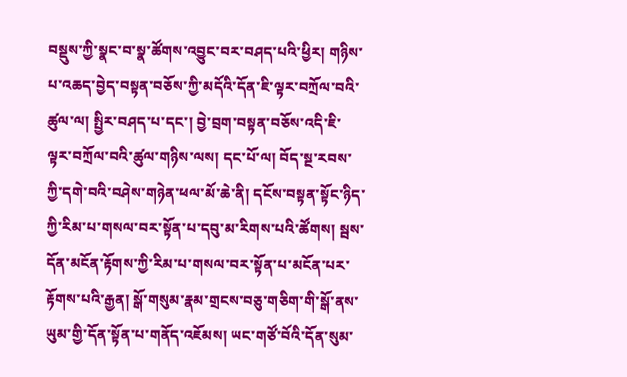བསྡུས་ཀྱི་སྣང་བ་སྣ་ཚོགས་འབྱུང་བར་བཤད་པའི་ཕྱིར། གཉིས་པ་འཆད་བྱེད་བསྟན་བཅོས་ཀྱི་མདོའི་དོན་ཇི་ལྟར་བཀྲོལ་བའི་ཚུལ་ལ། སྤྱིར་བཤད་པ་དང་། བྱེ་བྲག་བསྟན་བཅོས་འདི་ཇི་ལྟར་བཀྲོལ་བའི་ཚུལ་གཉིས་ལས། དང་པོ་ལ། བོད་སྔ་རབས་ཀྱི་དགེ་བའི་བཤེས་གཉེན་ཕལ་མོ་ཆེ་ནི། དངོས་བསྟན་སྟོང་ཉིད་ཀྱི་རིམ་པ་གསལ་བར་སྟོན་པ་དབུ་མ་རིགས་པའི་ཚོགས། སྦས་དོན་མངོན་རྟོགས་ཀྱི་རིམ་པ་གསལ་བར་སྟོན་པ་མངོན་པར་རྟོགས་པའི་རྒྱན། སྒོ་གསུམ་རྣམ་གྲངས་བཅུ་གཅིག་གི་སྒོ་ནས་ཡུམ་གྱི་དོན་སྟོན་པ་གནོད་འཇོམས། ཡང་གཙོ་བོའི་དོན་སུམ་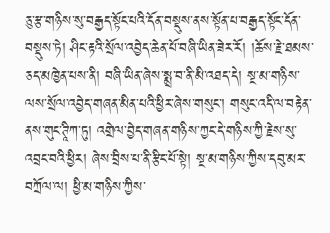ཅུ་རྩ་གཉིས་སུ་བརྒྱད་སྟོང་པའི་དོན་བསྡུས་ནས་སྟོན་པ་བརྒྱད་སྟོང་དོན་བསྡུས་ཏེ། ཤིང་རྟའི་སྲོལ་འབྱེད་ཆེན་པོ་བཞི་ཡིན་ཟེར་རོ། །ཆོས་རྗེ་ཐམས་ཅད་མཁྱེན་པས་ནི། བཞི་ཡིན་ཞེས་སྨྲ་བ་ནི་མི་འཐད་དེ། སྔ་མ་གཉིས་ལས་སྲོལ་འབྱེད་གཞན་མིན་པའི་ཕྱིར་ཞེས་གསུང་། གསུང་འདི་ལ་བརྟེན་ནས་གུང་ཊཱིཀ་ཏུ། འགྲེལ་བྱེད་གཞན་གཉིས་ཀྱང་དེ་གཉིས་ཀྱི་རྗེས་སུ་འབྲང་བའི་ཕྱིར། ཞེས་བྲིས་པ་ནི་རྩིང་པོ་སྟེ། སྔ་མ་གཉིས་ཀྱིས་དབུ་མར་བཀྲོལ་ལ། ཕྱི་མ་གཉིས་ཀྱིས་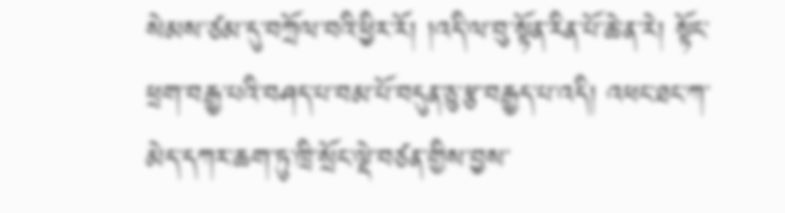སེམས་ཙམ་དུ་བཀྲོལ་བའི་ཕྱིར་རོ། །འདི་ལ་བུ་སྟོན་རིན་པོ་ཆེ་ན་རེ། སྟོང་ཕྲག་བརྒྱ་པའི་བཤད་པ་བམ་པོ་བདུན་ཅུ་རྩ་བརྒྱད་པ་འདི། འཕང་ཐང་ཀ་མེད་དཀར་ཆག་ཏུ་ཁྲི་སྲོང་ལྡེ་བཙན་གྱིས་བྱས་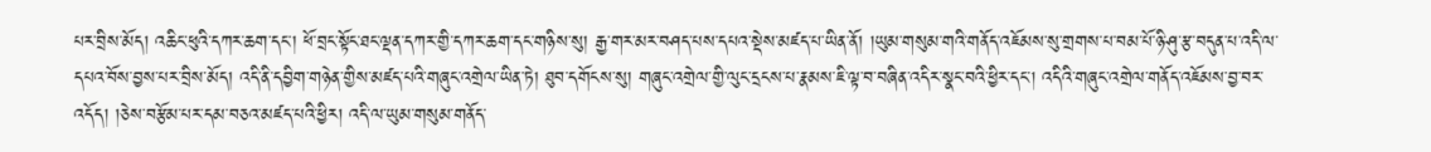པར་བྲིས་མོད། འཆིང་ཕུའི་དཀར་ཆག་དང་། ཕོ་བྲང་སྟོང་ཐང་ལྡན་དཀར་གྱི་དཀར་ཆག་དང་གཉིས་སུ། རྒྱ་གར་མར་བཤད་པས་དཔའ་སྡེས་མཛད་པ་ཡིན་ནོ། །ཡུམ་གསུམ་གའི་གནོད་འཇོམས་སུ་གྲགས་པ་བམ་པོ་ཉི་ཤུ་རྩ་བདུན་པ་འདི་ལ་དཔའ་བོས་བྱས་པར་བྲིས་མོད། འདི་ནི་དབྱིག་གཉེན་གྱིས་མཛད་པའི་གཞུང་འགྲེལ་ཡིན་ཏེ། ཐུབ་དགོངས་སུ། གཞུང་འགྲེལ་གྱི་ལུང་དྲངས་པ་རྣམས་ཇི་ལྟ་བ་བཞིན་འདིར་སྣང་བའི་ཕྱིར་དང་། འདིའི་གཞུང་འགྲེལ་གནོད་འཇོམས་བྱ་བར་འདོད། །ཅེས་བརྩོམ་པར་དམ་བཅའ་མཛད་པའི་ཕྱིར། འདི་ལ་ཡུམ་གསུམ་གནོད་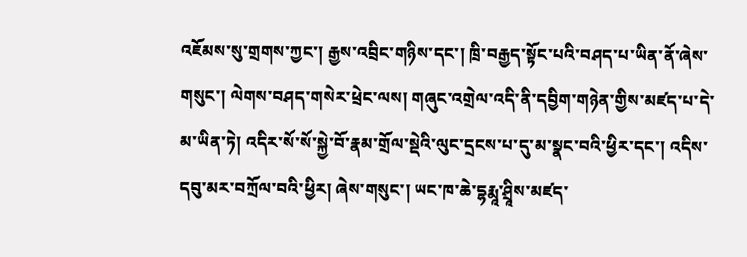འཇོམས་སུ་གྲགས་ཀྱང་། རྒྱས་འབྲིང་གཉིས་དང་། ཁྲི་བརྒྱད་སྟོང་པའི་བཤད་པ་ཡིན་ནོ་ཞེས་གསུང་། ལེགས་བཤད་གསེར་ཕྲེང་ལས། གཞུང་འགྲེལ་འདི་ནི་དབྱིག་གཉེན་གྱིས་མཛད་པ་དེ་མ་ཡིན་ཏེ། འདིར་སོ་སོ་སྐྱེ་བོ་རྣམ་གྲོལ་སྡེའི་ལུང་དྲངས་པ་དུ་མ་སྣང་བའི་ཕྱིར་དང་། འདིས་དབུ་མར་བཀྲོལ་བའི་ཕྱིར། ཞེས་གསུང་། ཡང་ཁ་ཆེ་དྷརྨཱ་ཤྲཱིས་མཛད་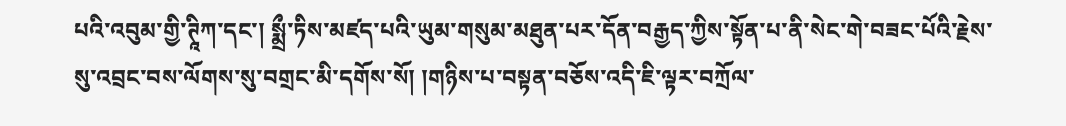པའི་འབུམ་གྱི་ཊཱིཀ་དང་། སྨྲྀ་ཏིས་མཛད་པའི་ཡུམ་གསུམ་མཐུན་པར་དོན་བརྒྱད་ཀྱིས་སྟོན་པ་ནི་སེང་གེ་བཟང་པོའི་རྗེས་སུ་འབྲང་བས་ལོགས་སུ་བགྲང་མི་དགོས་སོ། །གཉིས་པ་བསྟན་བཅོས་འདི་ཇི་ལྟར་བཀྲོལ་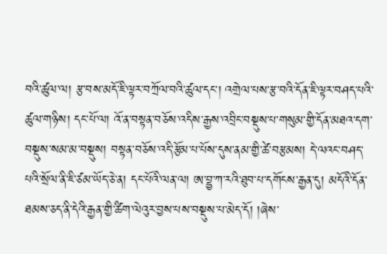བའི་ཚུལ་ལ། རྩ་བས་མདོ་ཇི་ལྟར་བཀྲོལ་བའི་ཚུལ་དང་། འགྲེལ་པས་རྩ་བའི་དོན་ཇི་ལྟར་བཤད་པའི་ཚུལ་གཉིས། དང་པོ་ལ། འོ་ན་བསྟན་བཅོས་འདིས་རྒྱས་འབྲིང་བསྡུས་པ་གསུམ་གྱི་དོན་མཐའ་དག་བསྡུས་སམ་མ་བསྡུས། བསྟན་བཅོས་འདི་རྩོམ་པ་པོས་དུས་ནམ་གྱི་ཚེ་བརྩམས། དེ་ལའང་བཤད་པའི་སྲོལ་ནི་ཇི་ཙམ་ཡོད་ཅེ་ན། དང་པོའི་ལན་ལ། ཨ་བྷྱ་ཀ་རའི་ཐུབ་པ་དགོངས་རྒྱན་དུ། མདོའི་དོན་ཐམས་ཅད་ནི་དེའི་རྒྱན་གྱི་ཚིག་ལེའུར་བྱས་པས་བསྡུས་པ་མེད་དོ། །ཞེས་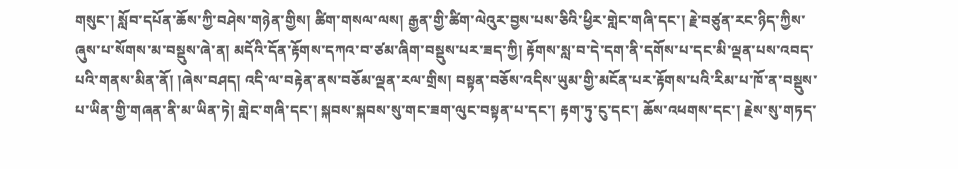གསུང་། སློབ་དཔོན་ཆོས་ཀྱི་བཤེས་གཉེན་གྱིས། ཚིག་གསལ་ལས། རྒྱན་གྱི་ཚིག་ལེའུར་བྱས་པས་ཅིའི་ཕྱིར་གླེང་གཞི་དང་། རྗེ་བཙུན་རང་ཉིད་ཀྱིས་ཞུས་པ་སོགས་མ་བསྡུས་ཞེ་ན། མདོའི་དོན་རྟོགས་དཀའ་བ་ཙམ་ཞིག་བསྡུས་པར་ཟད་ཀྱི། རྟོགས་སླ་བ་དེ་དག་ནི་དགོས་པ་དང་མི་ལྡན་པས་འབད་པའི་གནས་མིན་ནོ། །ཞེས་བཤད། འདི་ལ་བརྟེན་ནས་བཅོམ་ལྡན་རལ་གྲིས། བསྟན་བཅོས་འདིས་ཡུམ་གྱི་མངོན་པར་རྟོགས་པའི་རིམ་པ་ཁོ་ན་བསྡུས་པ་ཡིན་གྱི་གཞན་ནི་མ་ཡིན་ཏེ། གླེང་གཞི་དང་། སྐབས་སྐབས་སུ་གང་ཟག་ལུང་བསྟན་པ་དང་། རྟག་ཏུ་ངུ་དང་། ཆོས་འཕགས་དང་། རྗེས་སུ་གཏད་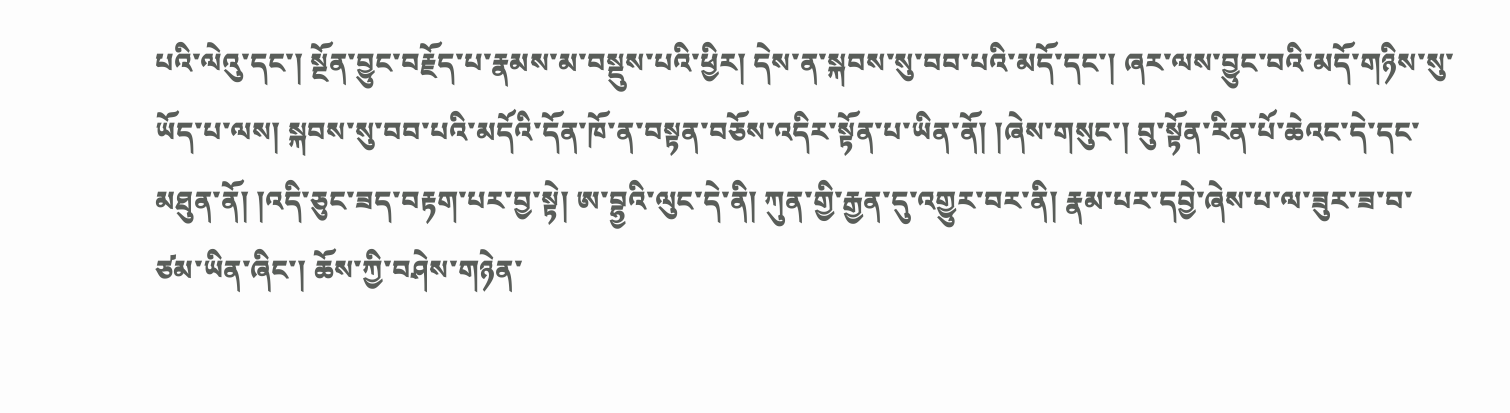པའི་ལེའུ་དང་། སྔོན་བྱུང་བརྗོད་པ་རྣམས་མ་བསྡུས་པའི་ཕྱིར། དེས་ན་སྐབས་སུ་བབ་པའི་མདོ་དང་། ཞར་ལས་བྱུང་བའི་མདོ་གཉིས་སུ་ཡོད་པ་ལས། སྐབས་སུ་བབ་པའི་མདོའི་དོན་ཁོ་ན་བསྟན་བཅོས་འདིར་སྟོན་པ་ཡིན་ནོ། །ཞེས་གསུང་། བུ་སྟོན་རིན་པོ་ཆེའང་དེ་དང་མཐུན་ནོ། །འདི་ཅུང་ཟད་བརྟག་པར་བྱ་སྟེ། ཨ་བྷྱའི་ལུང་དེ་ནི། ཀུན་གྱི་རྒྱན་དུ་འགྱུར་བར་ནི། རྣམ་པར་དབྱེ་ཞེས་པ་ལ་ཟུར་ཟ་བ་ཙམ་ཡིན་ཞིང་། ཆོས་ཀྱི་བཤེས་གཉེན་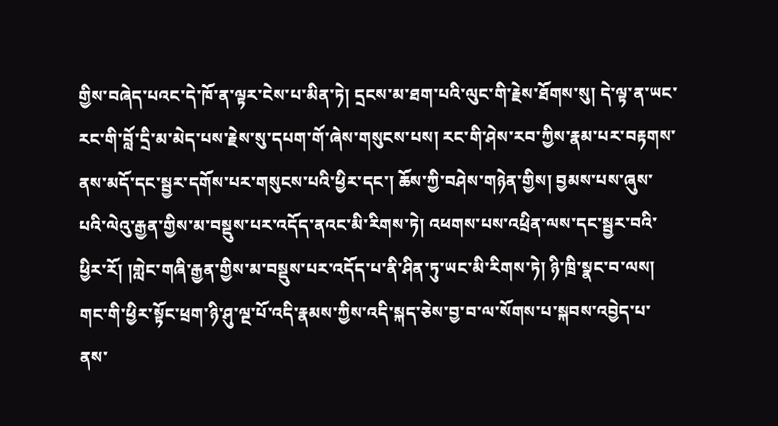གྱིས་བཞེད་པའང་དེ་ཁོ་ན་ལྟར་ངེས་པ་མིན་ཏེ། དྲངས་མ་ཐག་པའི་ལུང་གི་རྗེས་ཐོགས་སུ། དེ་ལྟ་ན་ཡང་རང་གི་བློ་དྲི་མ་མེད་པས་རྗེས་སུ་དཔག་གོ་ཞེས་གསུངས་པས། རང་གི་ཤེས་རབ་ཀྱིས་རྣམ་པར་བརྟགས་ནས་མདོ་དང་སྦྱར་དགོས་པར་གསུངས་པའི་ཕྱིར་དང་། ཆོས་ཀྱི་བཤེས་གཉེན་གྱིས། བྱམས་པས་ཞུས་པའི་ལེའུ་རྒྱན་གྱིས་མ་བསྡུས་པར་འདོད་ནའང་མི་རིགས་ཏེ། འཕགས་པས་འཕྲིན་ལས་དང་སྦྱར་བའི་ཕྱིར་རོ། །གླེང་གཞི་རྒྱན་གྱིས་མ་བསྡུས་པར་འདོད་པ་ནི་ཤིན་ཏུ་ཡང་མི་རིགས་ཏེ། ཉི་ཁྲི་སྣང་བ་ལས། གང་གི་ཕྱིར་སྟོང་ཕྲག་ཉི་ཤུ་ལྔ་པོ་འདི་རྣམས་ཀྱིས་འདི་སྐད་ཅེས་བྱ་བ་ལ་སོགས་པ་སྐབས་འབྱེད་པ་ནས་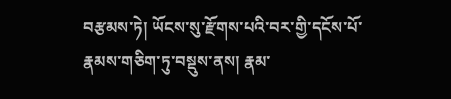བརྩམས་ཏེ། ཡོངས་སུ་རྫོགས་པའི་བར་གྱི་དངོས་པོ་རྣམས་གཅིག་ཏུ་བསྡུས་ནས། རྣམ་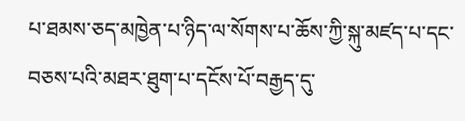པ་ཐམས་ཅད་མཁྱེན་པ་ཉིད་ལ་སོགས་པ་ཆོས་ཀྱི་སྐུ་མཛད་པ་དང་བཅས་པའི་མཐར་ཐུག་པ་དངོས་པོ་བརྒྱད་དུ་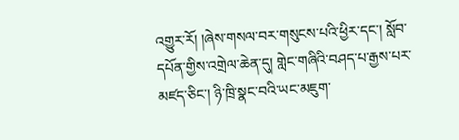འགྱུར་རོ། །ཞེས་གསལ་བར་གསུངས་པའི་ཕྱིར་དང་། སློབ་དཔོན་གྱིས་འགྲེལ་ཆེན་དུ། གླེང་གཞིའི་བཤད་པ་རྒྱས་པར་མཛད་ཅིང་། ཉི་ཁྲི་སྣང་བའི་ཡང་མཇུག་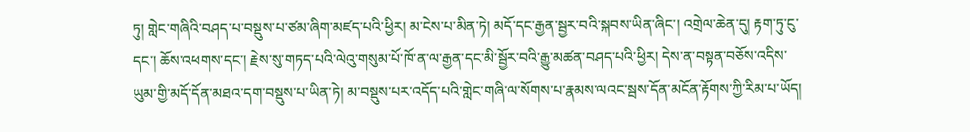ཏུ། གླེང་གཞིའི་བཤད་པ་བསྡུས་པ་ཙམ་ཞིག་མཛད་པའི་ཕྱིར། མ་ངེས་པ་མིན་ཏེ། མདོ་དང་རྒྱན་སྦྱར་བའི་སྐབས་ཡིན་ཞིང་། འགྲེལ་ཆེན་དུ། རྟག་ཏུ་ངུ་དང་། ཆོས་འཕགས་དང་། རྗེས་སུ་གཏད་པའི་ལེའུ་གསུམ་པོ་ཁོ་ན་ལ་རྒྱན་དང་མི་སྦྱོར་བའི་རྒྱུ་མཚན་བཤད་པའི་ཕྱིར། དེས་ན་བསྟན་བཅོས་འདིས་ཡུམ་གྱི་མདོ་དོན་མཐའ་དག་བསྡུས་པ་ཡིན་ཏེ། མ་བསྡུས་པར་འདོད་པའི་གླེང་གཞི་ལ་སོགས་པ་རྣམས་ལའང་སྦས་དོན་མངོན་རྟོགས་ཀྱི་རིམ་པ་ཡོད།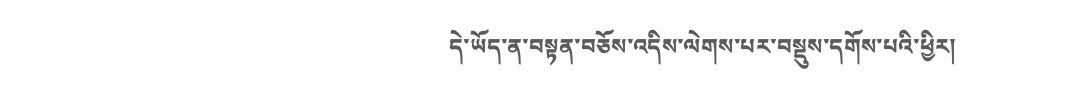དེ་ཡོད་ན་བསྟན་བཅོས་འདིས་ལེགས་པར་བསྡུས་དགོས་པའི་ཕྱིར།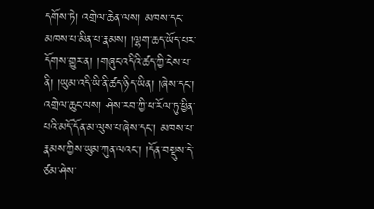དགོས་ཏེ། འགྲེལ་ཆེན་ལས། མཁས་དང་མཁས་པ་མིན་པ་རྣམས། །ལྷག་ཆད་ཡོད་པར་དོགས་གྱུར་ན། །གཞུང་འདིའི་ཚད་ཀྱི་ངེས་པ་ནི། །ཡུམ་འདི་ཡི་ནི་ཚད་ཉིད་ཡིན། །ཞེས་དང་། འགྲེལ་ཆུང་ལས། ཤེས་རབ་ཀྱི་ཕ་རོལ་ཏུ་ཕྱིན་པའི་མདོ་དོན་མ་ལུས་པ་ཞེས་དང་། མཁས་པ་རྣམས་ཀྱིས་ཡུམ་ཀུན་ལའང་། །དོན་བསྡུས་དེ་ཙམ་ཤེས་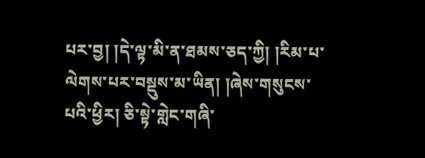པར་བྱ། །དེ་ལྟ་མི་ན་ཐམས་ཅད་ཀྱི། །རིམ་པ་ལེགས་པར་བསྡུས་མ་ཡིན། །ཞེས་གསུངས་པའི་ཕྱིར། ཅི་སྟེ་གླེང་གཞི་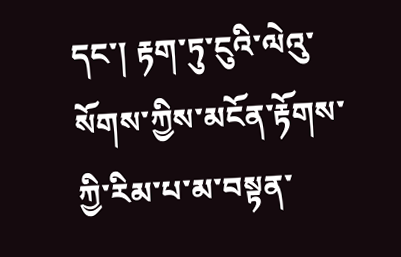དང་། རྟག་ཏུ་ངུའི་ལེའུ་སོགས་ཀྱིས་མངོན་རྟོགས་ཀྱི་རིམ་པ་མ་བསྟན་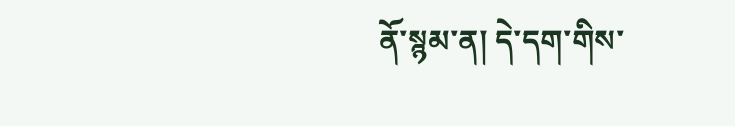ནོ་སྙམ་ན། དེ་དག་གིས་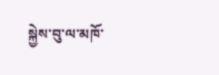སྐྱེས་བུ་ལ་མཁོ་